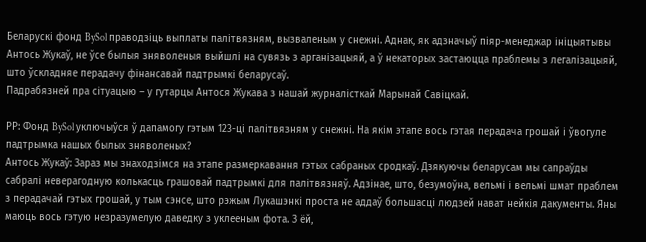Беларускі фонд BySol праводзіць выплаты палітвязням, вызваленым у снежні. Аднак, як адзначыў піяр-менеджар ініцыятывы Антось Жукаў, не ўсе былыя зняволеныя выйшлі на сувязь з арганізацыяй, а ў некаторых застаюцца праблемы з легалізацыяй, што ўскладняе перадачу фінансавай падтрымкі беларусаў.
Падрабязней пра сітуацыю – у гутарцы Антося Жукава з нашай журналісткай Марынай Савіцкай.

РР: Фонд BySol уключыўся ў дапамогу гэтым 123-ці палітвязням у снежні. На якім этапе вось гэтая перадача грошай і ўвогуле падтрымка нашых былых зняволеных?
Антось Жукаў: Зараз мы знаходзімся на этапе размеркавання гэтых сабраных сродкаў. Дзякуючы беларусам мы сапраўды сабралі неверагодную колькасць грашовай падтрымкі для палітвязняў. Адзінае, што, безумоўна, вельмі і вельмі шмат праблем з перадачай гэтых грошай, у тым сэнсе, што рэжым Лукашэнкі проста не аддаў большасці людзей нават нейкія дакументы. Яны маюць вось гэтую незразумелую даведку з уклееным фота. З ёй,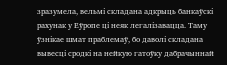зразумела, вельмі складана адкрыць банкаўскі рахунак у Еўропе ці неяк легалізавацца. Таму ўзнікае шмат праблемаў, бо даволі складана вывесці сродкі на нейкую гатоўку дабрачыннай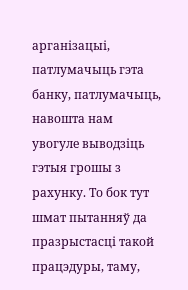арганізацыі, патлумачыць гэта банку, патлумачыць, навошта нам увогуле выводзіць гэтыя грошы з рахунку. То бок тут шмат пытанняў да празрыстасці такой працэдуры, таму,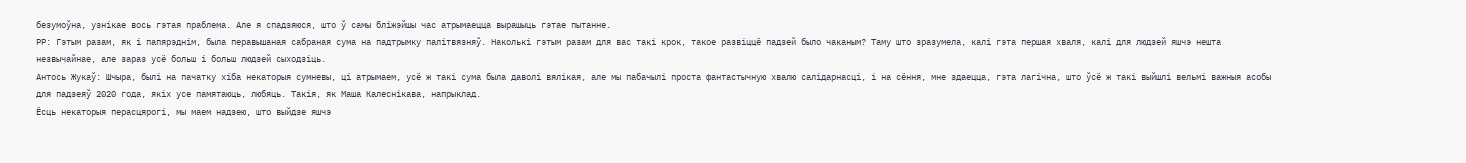безумоўна, узнікае вось гэтая праблема. Але я спадзяюся, што ў самы бліжэйшы час атрымаецца вырашыць гэтае пытанне.
РР: Гэтым разам, як і папярэднім, была перавышаная сабраная сума на падтрымку палітвязняў. Наколькі гэтым разам для вас такі крок, такое развіццё падзей было чаканым? Таму што зразумела, калі гэта першая хваля, калі для людзей яшчэ нешта незвычайнае, але зараз усё больш і больш людзей сыходзіць.
Антось Жукаў: Шчыра, былі на пачатку хіба некаторыя сумневы, ці атрымаем, усё ж такі сума была даволі вялікая, але мы пабачылі проста фантастычную хвалю салідарнасці, і на сёння, мне здаецца, гэта лагічна, што ўсё ж такі выйшлі вельмі важныя асобы для падзеяў 2020 года, якіх усе памятаюць, любяць. Такія, як Маша Калеснікава, напрыклад.
Ёсць некаторыя перасцярогі, мы маем надзею, што выйдзе яшчэ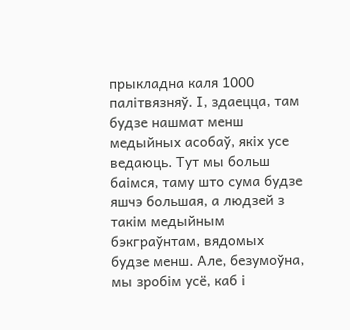прыкладна каля 1000 палітвязняў. І, здаецца, там будзе нашмат менш медыйных асобаў, якіх усе ведаюць. Тут мы больш баімся, таму што сума будзе яшчэ большая, а людзей з такім медыйным бэкграўнтам, вядомых будзе менш. Але, безумоўна, мы зробім усё, каб і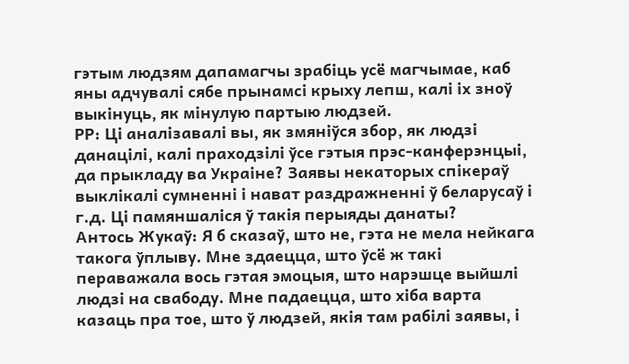гэтым людзям дапамагчы зрабіць усё магчымае, каб яны адчувалі сябе прынамсі крыху лепш, калі іх зноў выкінуць, як мінулую партыю людзей.
РР: Ці аналізавалі вы, як змяніўся збор, як людзі данацілі, калі праходзілі ўсе гэтыя прэс-канферэнцыі, да прыкладу ва Украіне? Заявы некаторых спікераў выклікалі сумненні і нават раздражненні ў беларусаў і г.д. Ці памяншаліся ў такія перыяды данаты?
Антось Жукаў: Я б сказаў, што не, гэта не мела нейкага такога ўплыву. Мне здаецца, што ўсё ж такі пераважала вось гэтая эмоцыя, што нарэшце выйшлі людзі на свабоду. Мне падаецца, што хіба варта казаць пра тое, што ў людзей, якія там рабілі заявы, і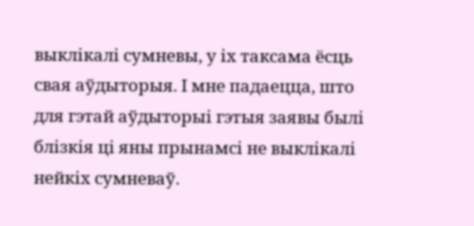выклікалі сумневы, у іх таксама ёсць свая аўдыторыя. І мне падаецца, што для гэтай аўдыторыі гэтыя заявы былі блізкія ці яны прынамсі не выклікалі нейкіх сумневаў.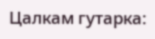Цалкам гутарка: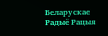Беларускае Радыё Рацыя